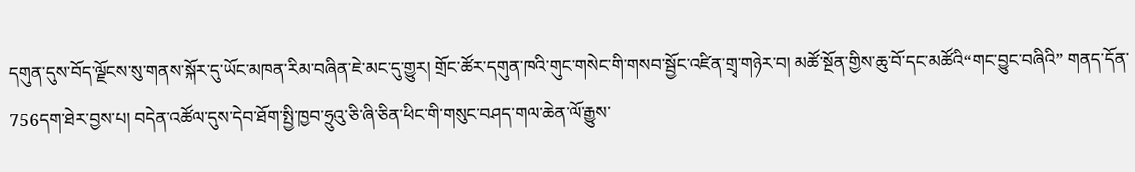དགུན་དུས་བོད་ལྗོངས་སུ་གནས་སྐོར་དུ་ཡོང་མཁན་རིམ་བཞིན་ཇེ་མང་དུ་གྱུར། གྲོང་ཚོར་དགུན་ཁའི་གུང་གསེང་གི་གསབ་སྦྱོང་འཛིན་གྲྭ་གཉེར་བ། མཚོ་སྔོན་གྱིས་ཆུ་བོ་དང་མཚོའི“གང་བྱུང་བཞིའི” གནད་དོན་756དག་ཐེར་བྱས་པ། བདེན་འཚོལ་དུས་དེབ་ཐོག་སྤྱི་ཁྱབ་ཧྲུའུ་ཅི་ཞི་ཅིན་ཕིང་གི་གསུང་བཤད་གལ་ཆེན་ལོ་རྒྱུས་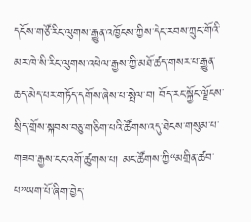དངོས་གཙོ་རིང་ལུགས་རྒྱུན་འཁྱོངས་ཀྱིས་དེང་རབས་ཀྲུང་གོའི་མར་ཁེ་སི་རིང་ལུགས་འཕེལ་རྒྱས་ཀྱི་མཐོ་ཚད་གསར་པ་རྒྱུན་ཆད་མེད་པར་གཏོད་དགོས་ཞེས་པ་སྤེལ་བ། བོད་རང་སྐྱོང་ལྗོངས་སྲིད་གྲོས་སྐབས་བཅུ་གཅིག་པའི་ཚོགས་འདུ་ཐེངས་གསུམ་པ་གཟབ་རྒྱས་ངང་འགོ་ཚུགས་པ། མང་ཚོགས་ཀྱི“མགྲིན་ཚབ་པ”ཡག་པོ་ཞིག་བྱེད་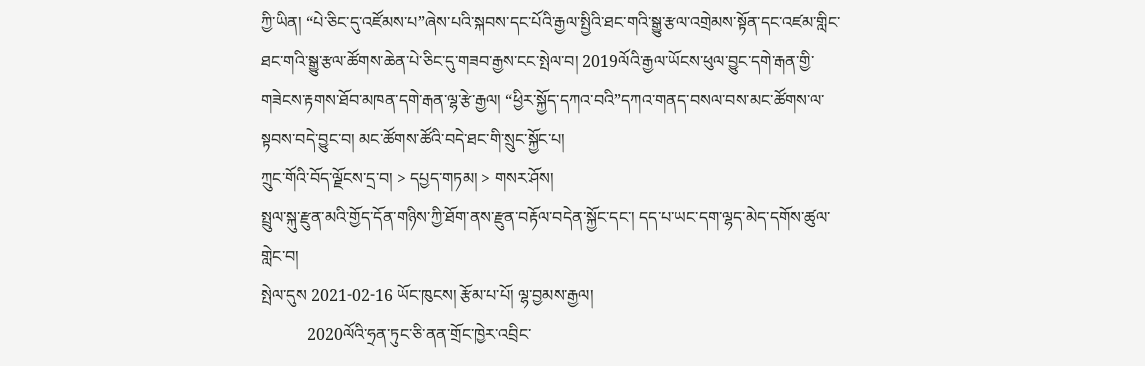ཀྱི་ཡིན། “པེ་ཅིང་དུ་འཛོམས་པ”ཞེས་པའི་སྐབས་དང་པོའི་རྒྱལ་སྤྱིའི་ཐང་གའི་སྒྱུ་རྩལ་འགྲེམས་སྟོན་དང་འཛམ་གླིང་ཐང་གའི་སྒྱུ་རྩལ་ཚོགས་ཆེན་པེ་ཅིང་དུ་གཟབ་རྒྱས་ངང་སྤེལ་བ། 2019ལོའི་རྒྱལ་ཡོངས་ཕུལ་བྱུང་དགེ་རྒན་གྱི་གཟེངས་རྟགས་ཐོབ་མཁན་དགེ་རྒན་ལྷ་རྩེ་རྒྱལ། “ཕྱིར་སྐྱོད་དཀའ་བའི”དཀའ་གནད་བསལ་བས་མང་ཚོགས་ལ་སྟབས་བདེ་བྱུང་བ། མང་ཚོགས་ཚོའི་བདེ་ཐང་གི་སྲུང་སྐྱོང་པ།
ཀྲུང་གོའི་བོད་ལྗོངས་དྲ་བ། > དཔྱད་གཏམ། > གསར་ཤོས།
སྤྲུལ་སྐུ་རྫུན་མའི་གྱོད་དོན་གཉིས་ཀྱི་ཐོག་ནས་རྫུན་བརྟོལ་བདེན་སྐྱོང་དང་། དད་པ་ཡང་དག་ལྷད་མེད་དགོས་ཚུལ་གླེང་བ།
སྤེལ་དུས 2021-02-16 ཡོང་ཁུངས། རྩོམ་པ་པོ། ལྷ་བྱམས་རྒྱལ།
           2020ལོའི་ཧྲན་ཏུང་ཅི་ནན་གྲོང་ཁྱེར་འབྲིང་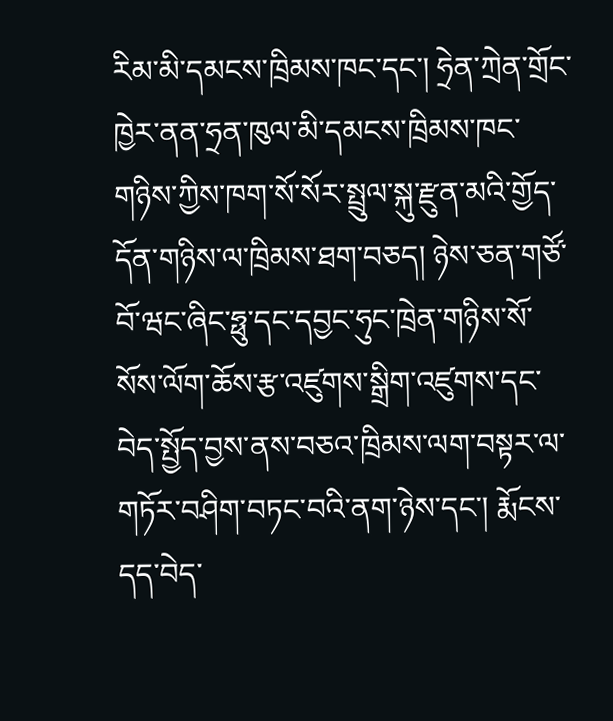རིམ་མི་དམངས་ཁྲིམས་ཁང་དང་། ཧྲེན་ཀྲེན་གྲོང་ཁྱེར་ནན་ཧྲན་ཁུལ་མི་དམངས་ཁྲིམས་ཁང་གཉིས་ཀྱིས་ཁག་སོ་སོར་སྤྲུལ་སྐུ་རྫུན་མའི་གྱོད་དོན་གཉིས་ལ་ཁྲིམས་ཐག་བཅད། ཉེས་ཅན་གཙོ་བོ་ཝང་ཞིང་ཧྥུ་དང་དབྱང་ཧུང་ཁྲེན་གཉིས་སོ་སོས་ལོག་ཆོས་རྩ་འཛུགས་སྒྲིག་འཛུགས་དང་བེད་སྤྱོད་བྱས་ནས་བཅའ་ཁྲིམས་ལག་བསྟར་ལ་གཏོར་བཤིག་བཏང་བའི་ནག་ཉེས་དང་། རྨོངས་དད་བེད་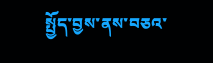སྤྱོད་བྱས་ནས་བཅའ་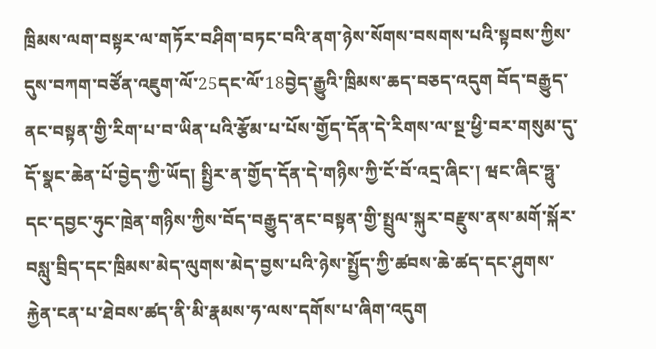ཁྲིམས་ལག་བསྟར་ལ་གཏོར་བཤིག་བཏང་བའི་ནག་ཉེས་སོགས་བསགས་པའི་སྟབས་ཀྱིས་དུས་བཀག་བཙོན་འཇུག་ལོ་25དང་ལོ་18བྱེད་རྒྱུའི་ཁྲིམས་ཆད་བཅད་འདུག བོད་བརྒྱུད་ནང་བསྟན་གྱི་རིག་པ་བ་ཡིན་པའི་རྩོམ་པ་པོས་གྱོད་དོན་དེ་རིགས་ལ་སྔ་ཕྱི་བར་གསུམ་དུ་དོ་སྣང་ཆེན་པོ་བྱེད་ཀྱི་ཡོད། སྤྱིར་ན་གྱོད་དོན་དེ་གཉིས་ཀྱི་ངོ་བོ་འདྲ་ཞིང་། ཝང་ཞིང་ཧྥུ་དང་དབྱང་ཧུང་ཁྲེན་གཉིས་ཀྱིས་བོད་བརྒྱུད་ནང་བསྟན་གྱི་སྤྲུལ་སྐུར་བརྫུས་ནས་མགོ་སྐོར་བསླུ་བྲིད་དང་ཁྲིམས་མེད་ལུགས་མེད་བྱས་པའི་ཉེས་སྤྱོད་ཀྱི་ཚབས་ཆེ་ཚད་དང་ཤུགས་རྐྱེན་ངན་པ་ཐེབས་ཚད་ནི་མི་རྣམས་ཧ་ལས་དགོས་པ་ཞིག་འདུག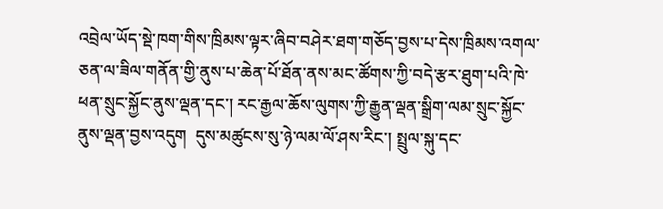འབྲེལ་ཡོད་སྡེ་ཁག་གིས་ཁྲིམས་ལྟར་ཞིབ་བཤེར་ཐག་གཅོད་བྱས་པ་དེས་ཁྲིམས་འགལ་ཅན་ལ་ཟིལ་གནོན་གྱི་ནུས་པ་ཆེན་པོ་ཐོན་ནས་མང་ཚོགས་ཀྱི་བདེ་རྩར་ཐུག་པའི་ཁེ་ཕན་སྲུང་སྐྱོང་ནུས་ལྡན་དང་། རང་རྒྱལ་ཆོས་ལུགས་ཀྱི་རྒྱུན་ལྡན་སྒྲིག་ལམ་སྲུང་སྐྱོང་ནུས་ལྡན་བྱས་འདུག  དུས་མཚུངས་སུ་ཉེ་ལམ་ལོ་ཤས་རིང་། སྤྲུལ་སྐུ་དང་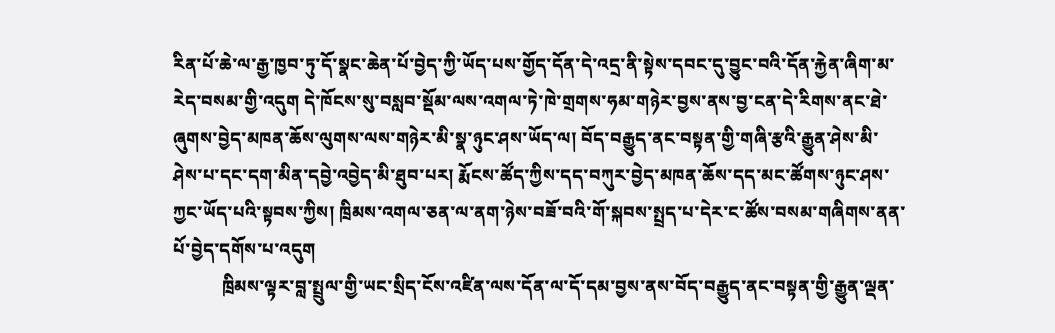རིན་པོ་ཆེ་ལ་རྒྱ་ཁྱབ་ཏུ་དོ་སྣང་ཆེན་པོ་བྱེད་ཀྱི་ཡོད་པས་གྱོད་དོན་དེ་འདྲ་ནི་སྟེས་དབང་དུ་བྱུང་བའི་དོན་རྐྱེན་ཞིག་མ་རེད་བསམ་གྱི་འདུག དེ་ཁོངས་སུ་བསླབ་སྡོམ་ལས་འགལ་ཏེ་ཁེ་གྲགས་ཧམ་གཉེར་བྱས་ནས་བྱ་ངན་དེ་རིགས་ནང་ཐེ་ཞུགས་བྱེད་མཁན་ཆོས་ལུགས་ལས་གཉེར་མི་སྣ་ཉུང་ཤས་ཡོད་ལ། བོད་བརྒྱུད་ནང་བསྟན་གྱི་གཞི་རྩའི་རྒྱུན་ཤེས་མི་ཤེས་པ་དང་དག་མིན་དབྱེ་འབྱེད་མི་ཐུབ་པར། རྨོངས་ཚོད་ཀྱིས་དད་བཀུར་བྱེད་མཁན་ཆོས་དད་མང་ཚོགས་ཉུང་ཤས་ཀྱང་ཡོད་པའི་སྟབས་ཀྱིས། ཁྲིམས་འགལ་ཅན་ལ་ནག་ཉེས་བཟོ་བའི་གོ་སྐབས་སྤྲད་པ་དེར་ང་ཚོས་བསམ་གཞིགས་ནན་པོ་བྱེད་དགོས་པ་འདུག
           ཁྲིམས་ལྟར་བླ་སྤྲུལ་གྱི་ཡང་སྲིད་ངོས་འཛིན་ལས་དོན་ལ་དོ་དམ་བྱས་ནས་བོད་བརྒྱུད་ནང་བསྟན་གྱི་རྒྱུན་ལྡན་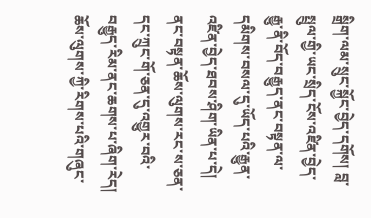སྒྲིག་ལམ་སྲུང་སྐྱོང་བྱེད་དགོས། བླ་སྤྲུལ་གྱི་ཡང་སྲིད་ངོས་འཛིན་བྱེད་རྒྱུ་ནི་བོད་བརྒྱུད་ནང་བསྟན་ལ་དམིགས་བསལ་དུ་ཡོད་པའི་རྒྱུན་འཛིན་བྱེད་ཐབས་ཤིག་ཡིན་པ་དེ། ནང་བསྟན་ཆོས་ལུགས་རང་ས་ཅན་དང་ཀྲུང་གོ་ཅན་དུ་འགྱུར་བའི་བརྒྱུད་རིམ་ནང་ཆགས་པ་ཞིག་རེད། ཆོས་ལུགས་ཀྱི་རིགས་པའི་གཞུང་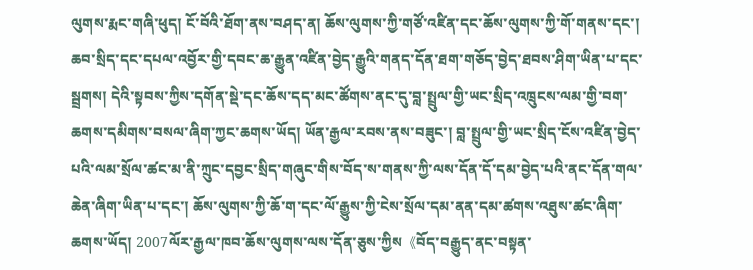ལུགས་རྨང་གཞི་ཕུད། ངོ་བོའི་ཐོག་ནས་བཤད་ན། ཆོས་ལུགས་ཀྱི་གཙོ་འཛིན་དང་ཆོས་ལུགས་ཀྱི་གོ་གནས་དང་། ཆབ་སྲིད་དང་དཔལ་འབྱོར་གྱི་དབང་ཆ་རྒྱུན་འཛིན་བྱེད་རྒྱུའི་གནད་དོན་ཐག་གཅོད་བྱེད་ཐབས་ཤིག་ཡིན་པ་དང་སྦྲགས། དེའི་སྟབས་ཀྱིས་དགོན་སྡེ་དང་ཆོས་དད་མང་ཚོགས་ནང་དུ་བླ་སྤྲུལ་གྱི་ཡང་སྲིད་འཁྲུངས་ལམ་གྱི་བག་ཆགས་དམིགས་བསལ་ཞིག་ཀྱང་ཆགས་ཡོད། ཡོན་རྒྱལ་རབས་ནས་བཟུང་། བླ་སྤྲུལ་གྱི་ཡང་སྲིད་ངོས་འཛིན་བྱེད་པའི་ལམ་སྲོལ་ཚང་མ་ནི་ཀྲུང་དབྱང་སྲིད་གཞུང་གིས་བོད་ས་གནས་ཀྱི་ལས་དོན་དོ་དམ་བྱེད་པའི་ནང་དོན་གལ་ཆེན་ཞིག་ཡིན་པ་དང་། ཆོས་ལུགས་ཀྱི་ཆོ་ག་དང་ལོ་རྒྱུས་ཀྱི་ངེས་སྲོལ་དམ་ནན་དམ་ཚགས་འཐུས་ཚང་ཞིག་ཆགས་ཡོད། 2007ལོར་རྒྱལ་ཁབ་ཆོས་ལུགས་ལས་དོན་ཅུས་ཀྱིས《བོད་བརྒྱུད་ནང་བསྟན་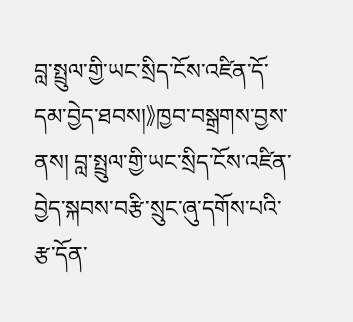བླ་སྤྲུལ་གྱི་ཡང་སྲིད་ངོས་འཛིན་དོ་དམ་བྱེད་ཐབས།》ཁྱབ་བསྒྲགས་བྱས་ནས། བླ་སྤྲུལ་གྱི་ཡང་སྲིད་ངོས་འཛིན་བྱེད་སྐབས་བརྩི་སྲུང་ཞུ་དགོས་པའི་རྩ་དོན་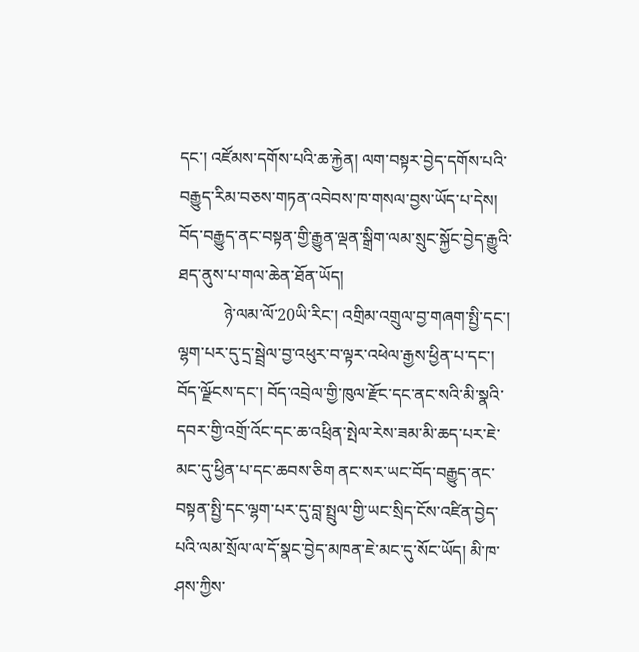དང་། འཛོམས་དགོས་པའི་ཆ་རྐྱེན། ལག་བསྟར་བྱེད་དགོས་པའི་བརྒྱུད་རིམ་བཅས་གཏན་འབེབས་ཁ་གསལ་བྱས་ཡོད་པ་དེས། བོད་བརྒྱུད་ནང་བསྟན་གྱི་རྒྱུན་ལྡན་སྒྲིག་ལམ་སྲུང་སྐྱོང་བྱེད་རྒྱུའི་ཐད་ནུས་པ་གལ་ཆེན་ཐོན་ཡོད།
           ཉེ་ལམ་ལོ་20ཡི་རིང་། འགྲིམ་འགྲུལ་བྱ་གཞག་སྤྱི་དང་། ལྷག་པར་དུ་དྲ་སྦྲེལ་བྱ་འཕུར་བ་ལྟར་འཕེལ་རྒྱས་ཕྱིན་པ་དང་། བོད་ལྫོངས་དང་། བོད་འབྲེལ་གྱི་ཁུལ་རྫོང་དང་ནང་སའི་མི་སྣའི་དབར་གྱི་འགྲོ་འོང་དང་ཆ་འཕྲིན་སྤེལ་རེས་ཟམ་མི་ཆད་པར་ཇེ་མང་དུ་ཕྱིན་པ་དང་ཆབས་ཅིག ནང་སར་ཡང་བོད་བརྒྱུད་ནང་བསྟན་སྤྱི་དང་ལྷག་པར་དུ་བླ་སྤྲུལ་གྱི་ཡང་སྲིད་ངོས་འཛིན་བྱེད་པའི་ལམ་སྲོལ་ལ་དོ་སྣང་བྱེད་མཁན་ཇེ་མང་དུ་སོང་ཡོད། མི་ཁ་ཤས་ཀྱིས་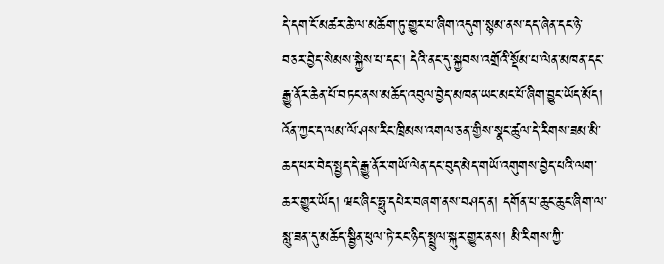དེ་དག་ངོ་མཚར་ཆེ་ལ་མཆོག་ཏུ་གྱུར་པ་ཞིག་འདུག་སྙམ་ནས་དད་ཞེན་དང་ཉེ་བཅར་བྱེད་སེམས་སྐྱེས་པ་དང་། དེའི་ནང་དུ་སྐྱབས་འགྲོའི་སྡོམ་པ་ལེན་མཁན་དང་རྒྱུ་ནོར་ཆེན་པོ་བཏང་ནས་མཆོད་འབུལ་བྱེད་མཁན་ཡང་མང་པོ་ཞིག་བྱུང་ཡོད་མོད། འོན་ཀྱང་ད་ལམ་ལོ་ཤས་རིང་ཁྲིམས་འགལ་ཅན་གྱིས་སྣང་ཚུལ་དེ་རིགས་ཟམ་མི་ཆད་པར་བེད་སྤྱད་དེ་རྒྱུ་ནོར་གཡོ་ལེན་དང་བུད་མེད་གཡོ་འགུགས་བྱེད་པའི་ལག་ཆར་གྱུར་ཡོད། ཝང་ཞིང་ཧྥུ་དཔེར་བཞག་ནས་བཤད་ན། དགོན་པ་ཆུང་ཆུང་ཞིག་ལ་སླུ་ཟན་དུ་མཆོད་སྦྱིན་ཕུལ་ཏེ་རང་ཉིད་སྤྲུལ་སྐུར་གྱུར་ནས། མི་རིགས་ཀྱི་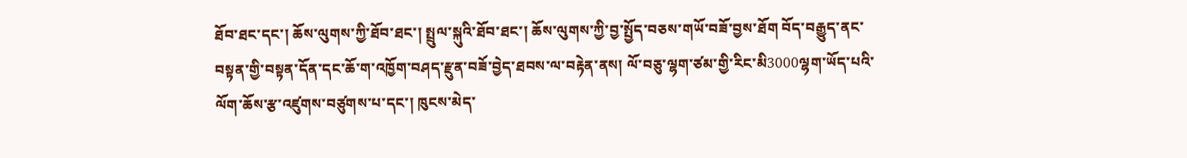ཐོབ་ཐང་དང་། ཆོས་ལུགས་ཀྱི་ཐོབ་ཐང་། སྤྲུལ་སྐུའི་ཐོབ་ཐང་། ཆོས་ལུགས་ཀྱི་བྱ་སྤྱོད་བཅས་གཡོ་བཟོ་བྱས་ཐོག བོད་བརྒྱུད་ནང་བསྟན་གྱི་བསྟན་དོན་དང་ཆོ་ག་འཁྱོག་བཤད་རྫུན་བཟོ་བྱེད་ཐབས་ལ་བརྟེན་ནས། ལོ་བཅུ་ལྷག་ཙམ་གྱི་རིང་མི3000ལྷག་ཡོད་པའི་ལོག་ཆོས་རྩ་འཛུགས་བཙུགས་པ་དང་། ཁུངས་མེད་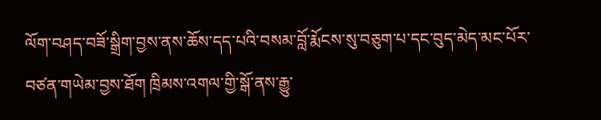ལོག་བཤད་བཟོ་སྒྲིག་བྱས་ནས་ཆོས་དད་པའི་བསམ་བློ་རྨོངས་སུ་བཅུག་པ་དང་བུད་མེད་མང་པོར་བཙན་གཡེམ་བྱས་ཐོག ཁྲིམས་འགལ་གྱི་སྒོ་ནས་རྒྱུ་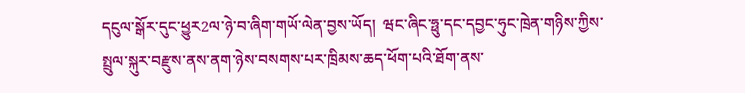དངུལ་སྒོར་དུང་ཕྱུར2ལ་ཉེ་བ་ཞིག་གཡོ་ལེན་བྱས་ཡོད།  ཝང་ཞིང་ཧྥུ་དང་དབྱང་ཧུང་ཁྲེན་གཉིས་ཀྱིས་སྤྲུལ་སྐུར་བརྫུས་ནས་ནག་ཉེས་བསགས་པར་ཁྲིམས་ཆད་ཕོག་པའི་ཐོག་ནས་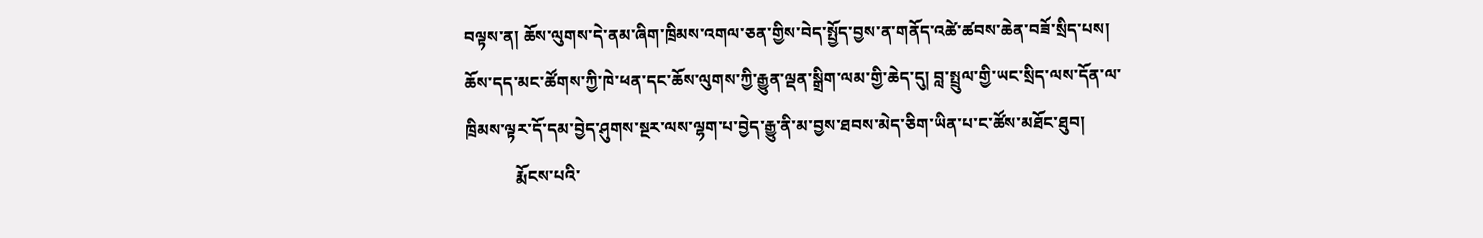བལྟས་ན། ཆོས་ལུགས་དེ་ནམ་ཞིག་ཁྲིམས་འགལ་ཅན་གྱིས་བེད་སྤྱོད་བྱས་ན་གནོད་འཚེ་ཚབས་ཆེན་བཟོ་སྲིད་པས། ཆོས་དད་མང་ཚོགས་ཀྱི་ཁེ་ཕན་དང་ཆོས་ལུགས་ཀྱི་རྒྱུན་ལྡན་སྒྲིག་ལམ་གྱི་ཆེད་དུ། བླ་སྤྲུལ་གྱི་ཡང་སྲིད་ལས་དོན་ལ་ཁྲིམས་ལྟར་དོ་དམ་བྱེད་ཤུགས་སྔར་ལས་ལྷག་པ་བྱེད་རྒྱུ་ནི་མ་བྱས་ཐབས་མེད་ཅིག་ཡིན་པ་ང་ཚོས་མཐོང་ཐུབ།
            རྨོངས་པའི་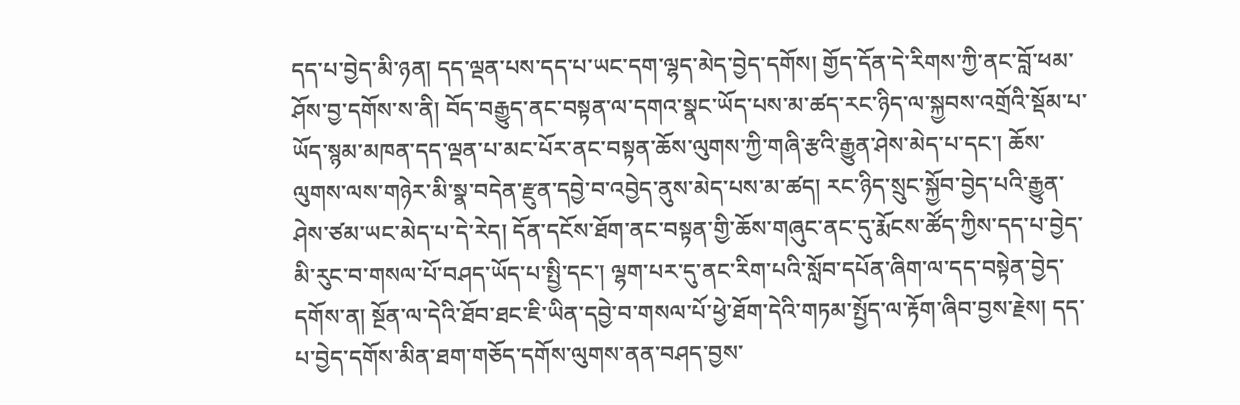དད་པ་བྱེད་མི་ཉན། དད་ལྡན་པས་དད་པ་ཡང་དག་ལྷད་མེད་བྱེད་དགོས། གྱོད་དོན་དེ་རིགས་ཀྱི་ནང་བློ་ཕམ་ཤོས་བྱ་དགོས་ས་ནི། བོད་བརྒྱུད་ནང་བསྟན་ལ་དགའ་སྣང་ཡོད་པས་མ་ཚད་རང་ཉིད་ལ་སྐྱབས་འགྲོའི་སྡོམ་པ་ཡོད་སྙམ་མཁན་དད་ལྡན་པ་མང་པོར་ནང་བསྟན་ཆོས་ལུགས་ཀྱི་གཞི་རྩའི་རྒྱུན་ཤེས་མེད་པ་དང་། ཆོས་ལུགས་ལས་གཉེར་མི་སྣ་བདེན་རྫུན་དབྱེ་བ་འབྱེད་ནུས་མེད་པས་མ་ཚད། རང་ཉིད་སྲུང་སྐྱོབ་བྱེད་པའི་རྒྱུན་ཤེས་ཙམ་ཡང་མེད་པ་དེ་རེད། དོན་དངོས་ཐོག་ནང་བསྟན་གྱི་ཆོས་གཞུང་ནང་དུ་རྨོངས་ཚོད་ཀྱིས་དད་པ་བྱེད་མི་རུང་བ་གསལ་པོ་བཤད་ཡོད་པ་སྤྱི་དང་། ལྷག་པར་དུ་ནང་རིག་པའི་སློབ་དཔོན་ཞིག་ལ་དད་བསྟེན་བྱེད་དགོས་ན། སྔོན་ལ་དེའི་ཐོབ་ཐང་ཇི་ཡིན་དབྱེ་བ་གསལ་པོ་ཕྱེ་ཐོག་དེའི་གཏམ་སྤྱོད་ལ་རྟོག་ཞིབ་བྱས་རྗེས། དད་པ་བྱེད་དགོས་མིན་ཐག་གཅོད་དགོས་ལུགས་ནན་བཤད་བྱས་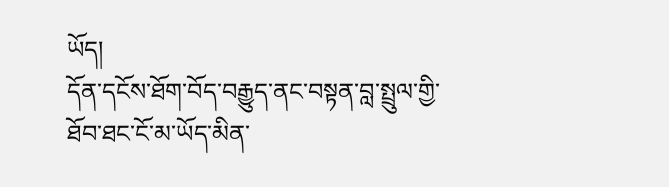ཡོད།
དོན་དངོས་ཐོག་བོད་བརྒྱུད་ནང་བསྟན་བླ་སྤྲུལ་གྱི་ཐོབ་ཐང་ངོ་མ་ཡོད་མིན་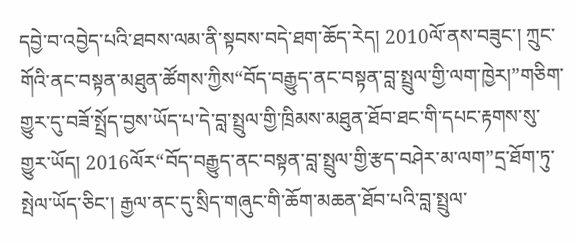དབྱེ་བ་འབྱེད་པའི་ཐབས་ལམ་ནི་སྟབས་བདེ་ཐག་ཆོད་རེད། 2010ལོ་ནས་བཟུང་། ཀྲུང་གོའི་ནང་བསྟན་མཐུན་ཚོགས་ཀྱིས“བོད་བརྒྱུད་ནང་བསྟན་བླ་སྤྲུལ་གྱི་ལག་ཁྱེར།”གཅིག་གྱུར་དུ་བཟོ་སྤྲོད་བྱས་ཡོད་པ་དེ་བླ་སྤྲུལ་གྱི་ཁྲིམས་མཐུན་ཐོབ་ཐང་གི་དཔང་རྟགས་སུ་གྱུར་ཡོད། 2016ལོར“བོད་བརྒྱུད་ནང་བསྟན་བླ་སྤྲུལ་གྱི་རྩད་བཤེར་མ་ལག”དྲ་ཐོག་ཏུ་སྤེལ་ཡོད་ཅིང་། རྒྱལ་ནང་དུ་སྲིད་གཞུང་གི་ཆོག་མཆན་ཐོབ་པའི་བླ་སྤྲུལ་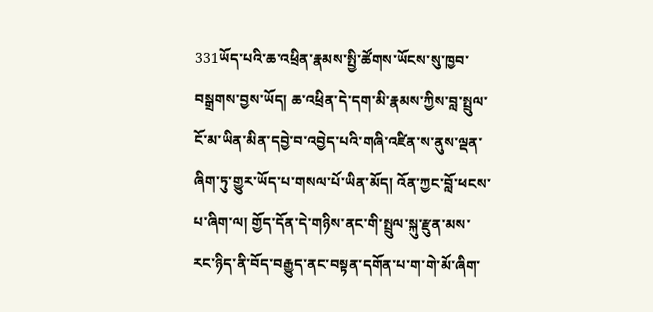331ཡོད་པའི་ཆ་འཕྲིན་རྣམས་སྤྱི་ཚོགས་ཡོངས་སུ་ཁྱབ་བསྒྲགས་བྱས་ཡོད། ཆ་འཕྲིན་དེ་དག་མི་རྣམས་ཀྱིས་བླ་སྤྲུལ་ངོ་མ་ཡིན་མིན་དབྱེ་བ་འབྱེད་པའི་གཞི་འཛིན་ས་ནུས་ལྡན་ཞིག་ཏུ་གྱུར་ཡོད་པ་གསལ་པོ་ཡིན་མོད། འོན་ཀྱང་བློ་ཕངས་པ་ཞིག་ལ། གྱོད་དོན་དེ་གཉིས་ནང་གི་སྤྲུལ་སྐུ་རྫུན་མས་རང་ཉིད་ནི་བོད་བརྒྱུད་ནང་བསྟན་དགོན་པ་ག་གེ་མོ་ཞིག་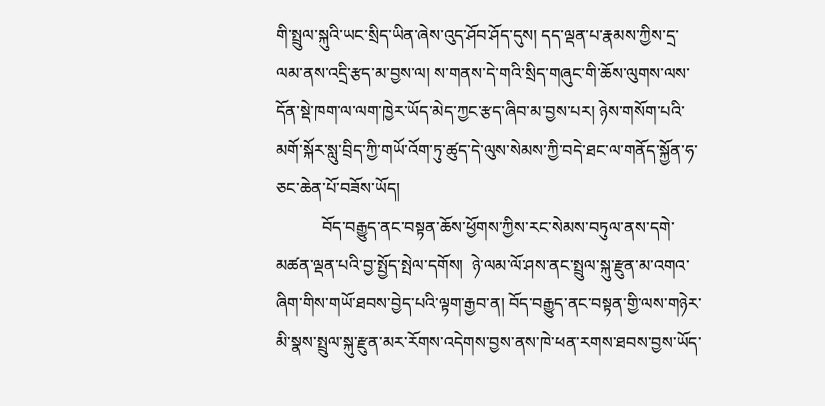གི་སྤྲུལ་སྐུའི་ཡང་སྲིད་ཡིན་ཞེས་འུད་ཤོབ་ཤོད་དུས། དད་ལྡན་པ་རྣམས་ཀྱིས་དྲ་ལམ་ནས་འདྲི་རྩད་མ་བྱས་ལ། ས་གནས་དེ་གའི་སྲིད་གཞུང་གི་ཆོས་ལུགས་ལས་དོན་སྡེ་ཁག་ལ་ལག་ཁྱེར་ཡོད་མེད་ཀྱང་རྩད་ཞིབ་མ་བྱས་པར། ཉེས་གསོག་པའི་མགོ་སྐོར་སླུ་བྲིད་ཀྱི་གཡོ་འོག་ཏུ་ཚུད་དེ་ལུས་སེམས་ཀྱི་བདེ་ཐང་ལ་གནོད་སྐྱོན་ཧ་ཅང་ཆེན་པོ་བཟོས་ཡོད།
           བོད་བརྒྱུད་ནང་བསྟན་ཆོས་ཕྱོགས་ཀྱིས་རང་སེམས་བཏུལ་ནས་དགེ་མཚན་ལྡན་པའི་བྱ་སྤྱོད་སྤེལ་དགོས།  ཉེ་ལམ་ལོ་ཤས་ནང་སྤྲུལ་སྐུ་རྫུན་མ་འགའ་ཞིག་གིས་གཡོ་ཐབས་བྱེད་པའི་ལྟག་རྒྱབ་ན། བོད་བརྒྱུད་ནང་བསྟན་གྱི་ལས་གཉེར་མི་སྣས་སྤྲུལ་སྐུ་རྫུན་མར་རོགས་འདེགས་བྱས་ནས་ཁེ་ཕན་རགས་ཐབས་བྱས་ཡོད་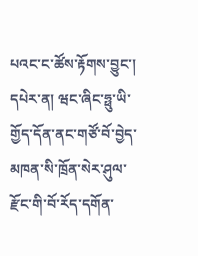པའང་ང་ཚོས་རྟོགས་བྱུང་།  དཔེར་ན། ཝང་ཞིང་ཧྥུ་ཡི་གྱོད་དོན་ནང་གཙོ་བོ་བྱེད་མཁན་སི་ཁྲོན་སེར་ཤུལ་རྫོང་གི་བོ་རོད་དགོན་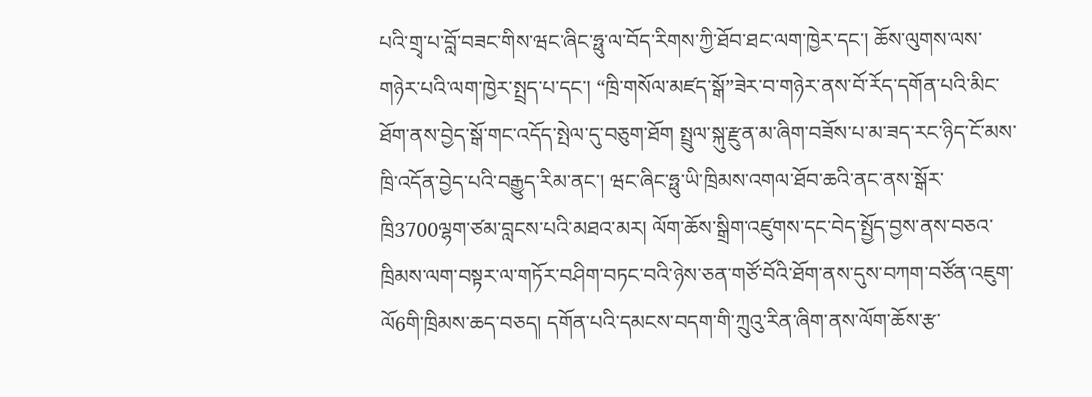པའི་གྲྭ་པ་བློ་བཟང་གིས་ཝང་ཞིང་ཧྥུ་ལ་བོད་རིགས་ཀྱི་ཐོབ་ཐང་ལག་ཁྱེར་དང་། ཆོས་ལུགས་ལས་གཉེར་པའི་ལག་ཁྱེར་སྤྲད་པ་དང་། “ཁྲི་གསོལ་མཛད་སྒོ”ཟེར་བ་གཉེར་ནས་བོ་རོད་དགོན་པའི་མིང་ཐོག་ནས་བྱེད་སྒོ་གང་འདོད་སྤེལ་དུ་བཅུག་ཐོག སྤྲུལ་སྐུ་རྫུན་མ་ཞིག་བཟོས་པ་མ་ཟད་རང་ཉིད་ངོ་མས་ཁྲི་འདོན་བྱེད་པའི་བརྒྱུད་རིམ་ནང་། ཝང་ཞིང་ཧྥུ་ཡི་ཁྲིམས་འགལ་ཐོབ་ཆའི་ནང་ནས་སྒོར་ཁྲི3700ལྷག་ཙམ་བླངས་པའི་མཐའ་མར། ལོག་ཆོས་སྒྲིག་འཛུགས་དང་བེད་སྤྱོད་བྱས་ནས་བཅའ་ཁྲིམས་ལག་བསྟར་ལ་གཏོར་བཤིག་བཏང་བའི་ཉེས་ཅན་གཙོ་བོའི་ཐོག་ནས་དུས་བཀག་བཙོན་འཇུག་ལོ6གི་ཁྲིམས་ཆད་བཅད། དགོན་པའི་དམངས་བདག་གི་ཀྲུའུ་རིན་ཞིག་ནས་ལོག་ཆོས་རྩ་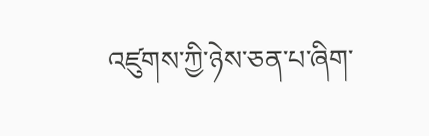འཛུགས་ཀྱི་ཉེས་ཅན་པ་ཞིག་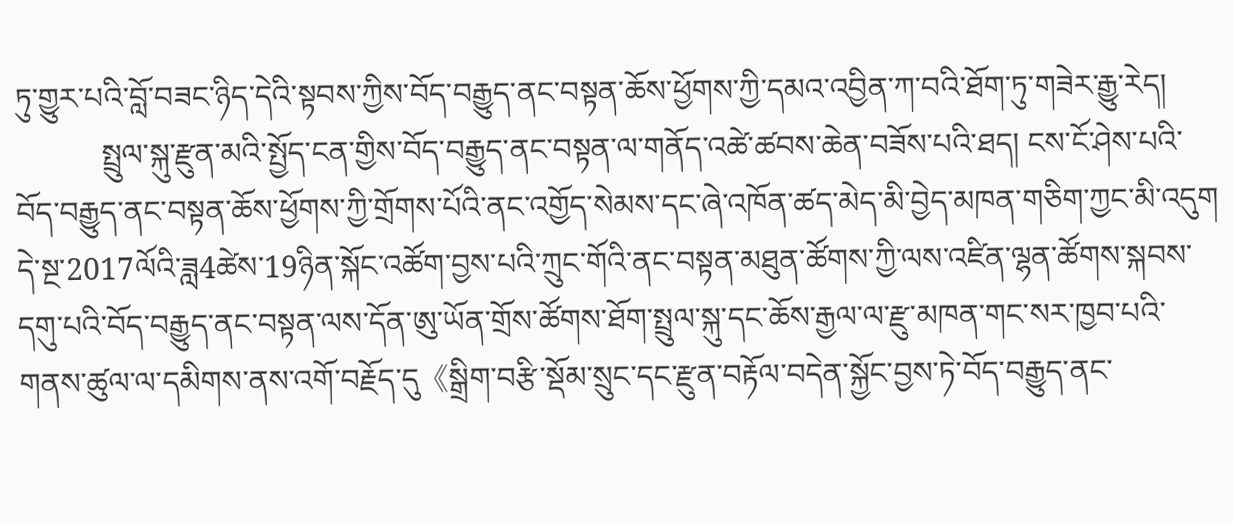ཏུ་གྱུར་པའི་བློ་བཟང་ཉིད་དེའི་སྟབས་ཀྱིས་བོད་བརྒྱུད་ནང་བསྟན་ཆོས་ཕྱོགས་ཀྱི་དམའ་འབྱིན་ཀ་བའི་ཐོག་ཏུ་གཟེར་རྒྱུ་རེད།
           སྤྲུལ་སྐུ་རྫུན་མའི་སྤྱོད་ངན་གྱིས་བོད་བརྒྱུད་ནང་བསྟན་ལ་གནོད་འཚེ་ཚབས་ཆེན་བཟོས་པའི་ཐད། ངས་ངོ་ཤེས་པའི་བོད་བརྒྱུད་ནང་བསྟན་ཆོས་ཕྱོགས་ཀྱི་གྲོགས་པོའི་ནང་འགྱོད་སེམས་དང་ཞེ་འཁོན་ཚད་མེད་མི་བྱེད་མཁན་གཅིག་ཀྱང་མི་འདུག དེ་སྔ་2017ལོའི་ཟླ4ཚེས་19ཉིན་སྐོང་འཚོག་བྱས་པའི་ཀྲུང་གོའི་ནང་བསྟན་མཐུན་ཚོགས་ཀྱི་ལས་འཛིན་ལྷན་ཚོགས་སྐབས་དགུ་པའི་བོད་བརྒྱུད་ནང་བསྟན་ལས་དོན་ཨུ་ཡོན་གྲོས་ཚོགས་ཐོག་སྤྲུལ་སྐུ་དང་ཆོས་རྒྱལ་ལ་རྫུ་མཁན་གང་སར་ཁྱབ་པའི་གནས་ཚུལ་ལ་དམིགས་ནས་འགོ་བརྗོད་དུ《སྒྲིག་བརྩི་སྡོམ་སྲུང་དང་རྫུན་བརྟོལ་བདེན་སྐྱོང་བྱས་ཏེ་བོད་བརྒྱུད་ནང་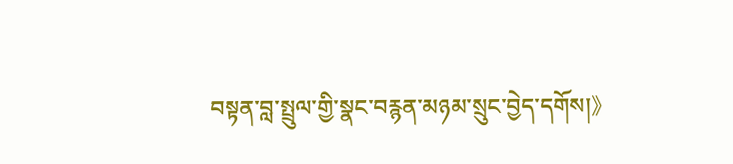བསྟན་བླ་སྤྲུལ་གྱི་སྣང་བརྙན་མཉམ་སྲུང་བྱེད་དགོས།》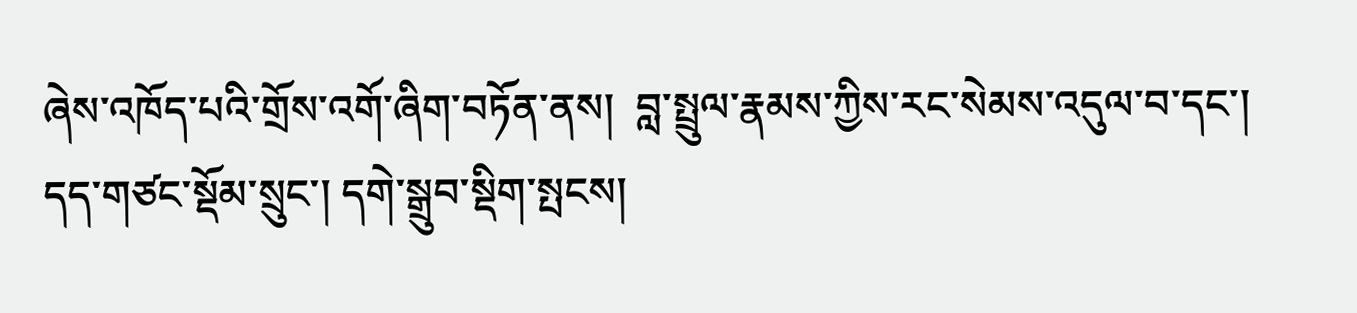ཞེས་འཁོད་པའི་གྲོས་འགོ་ཞིག་བཏོན་ནས།  བླ་སྤྲུལ་རྣམས་ཀྱིས་རང་སེམས་འདུལ་བ་དང་། དད་གཙང་སྡོམ་སྲུང་། དགེ་སྒྲུབ་སྡིག་སྤངས།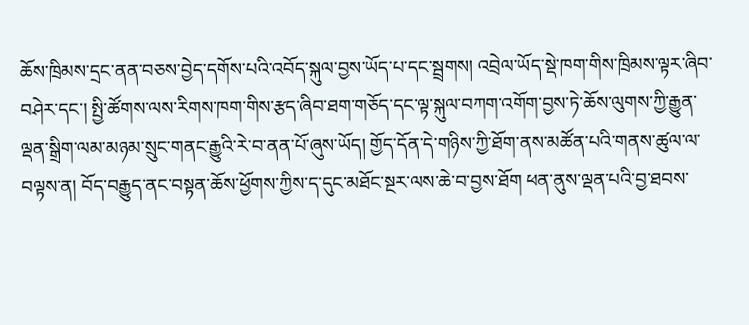ཆོས་ཁྲིམས་དྲང་ནན་བཅས་བྱེད་དགོས་པའི་འབོད་སྐུལ་བྱས་ཡོད་པ་དང་སྦྲགས། འབྲེལ་ཡོད་སྡེ་ཁག་གིས་ཁྲིམས་ལྟར་ཞིབ་བཤེར་དང་། སྤྱི་ཚོགས་ལས་རིགས་ཁག་གིས་རྩད་ཞིབ་ཐག་གཅོད་དང་ལྟ་སྐུལ་བཀག་འགོག་བྱས་ཏེ་ཆོས་ལུགས་ཀྱི་རྒྱུན་ལྡན་སྒྲིག་ལམ་མཉམ་སྲུང་གནང་རྒྱུའི་རེ་བ་ནན་པོ་ཞུས་ཡོད། གྱོད་དོན་དེ་གཉིས་ཀྱི་ཐོག་ནས་མཚོན་པའི་གནས་ཚུལ་ལ་བལྟས་ན། བོད་བརྒྱུད་ནང་བསྟན་ཆོས་ཕྱོགས་ཀྱིས་ད་དུང་མཐོང་སྔར་ལས་ཆེ་བ་བྱས་ཐོག ཕན་ནུས་ལྡན་པའི་བྱ་ཐབས་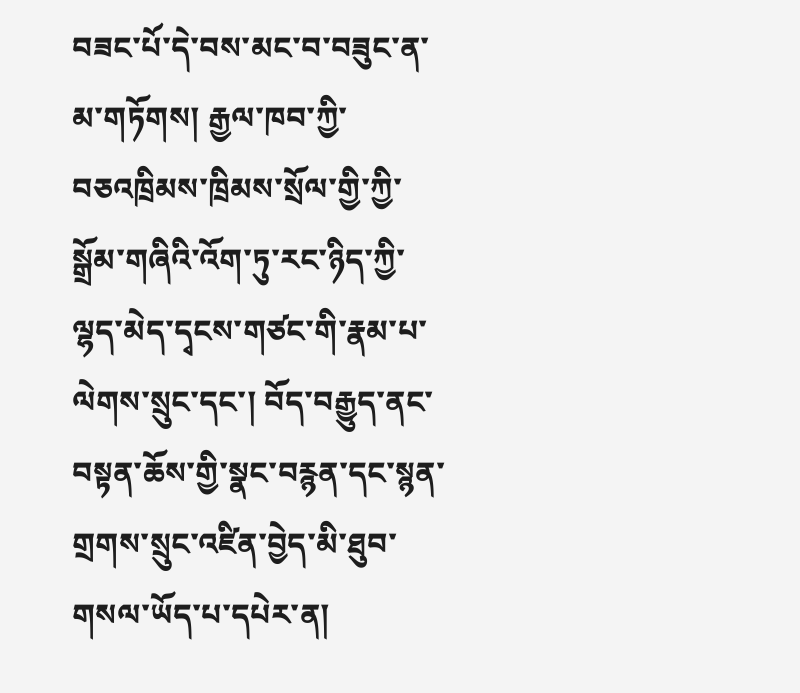བཟང་པོ་དེ་བས་མང་བ་བཟུང་ན་མ་གཏོགས། རྒྱལ་ཁབ་ཀྱི་བཅའཁྲིམས་ཁྲིམས་སྲོལ་གྱི་ཀྱི་སྒྲོམ་གཞིའི་འོག་ཏུ་རང་ཉིད་ཀྱི་ལྷད་མེད་དྭངས་གཙང་གི་རྣམ་པ་ལེགས་སྲུང་དང་། བོད་བརྒྱུད་ནང་བསྟན་ཆོས་གྱི་སྣང་བརྙན་དང་སྙན་གྲགས་སྲུང་འཛིན་བྱེད་མི་ཐུབ་གསལ་ཡོད་པ་དཔེར་ན།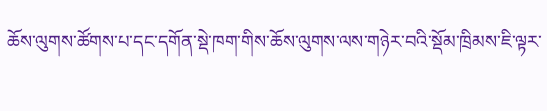ཆོས་ལུགས་ཚོགས་པ་དང་དགོན་སྡེ་ཁག་གིས་ཆོས་ལུགས་ལས་གཉེར་བའི་སྡོམ་ཁྲིམས་ཇི་ལྟར་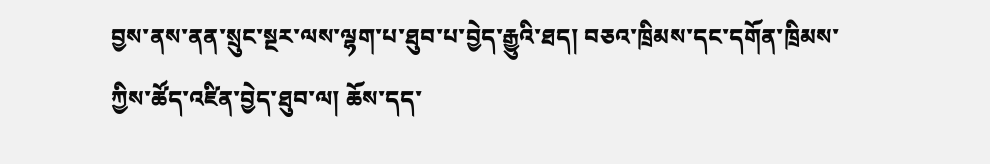བྱས་ནས་ནན་སྲུང་སྔར་ལས་ལྷག་པ་ཐུབ་པ་བྱེད་རྒྱུའི་ཐད། བཅའ་ཁྲིམས་དང་དགོན་ཁྲིམས་ཀྱིས་ཚོད་འཛིན་བྱེད་ཐུབ་ལ། ཆོས་དད་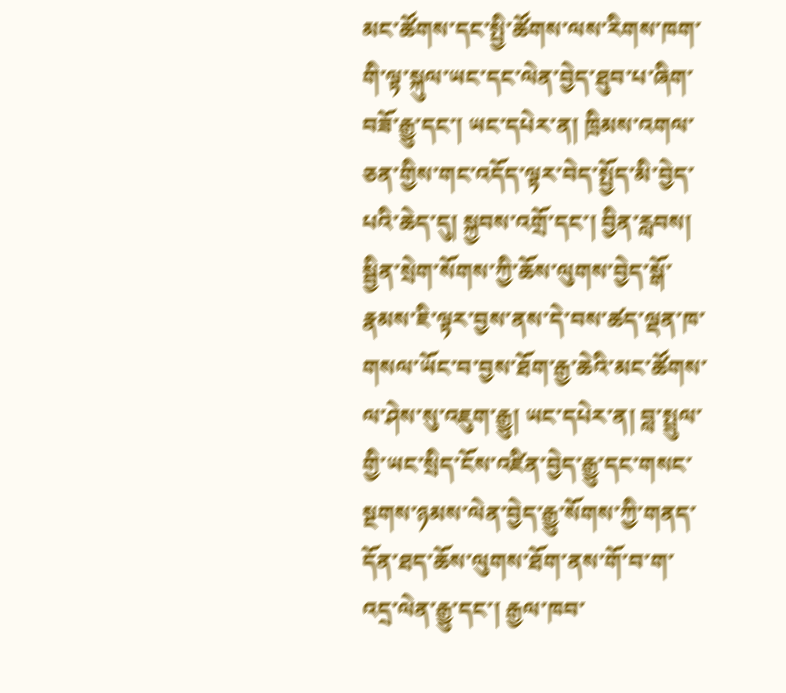མང་ཚོགས་དང་སྤྱི་ཚོགས་ལས་རིགས་ཁག་གི་ལྟ་སྐུལ་ཡང་དང་ལེན་བྱེད་ཐུབ་པ་ཞིག་བཟོ་རྒྱུ་དང་། ཡང་དཔེར་ན། ཁྲིམས་འགལ་ཅན་གྱིས་གང་འདོད་ལྟར་བེད་སྤྱོད་མི་བྱེད་པའི་ཆེད་དུ། སྐྱབས་འགྲོ་དང་། བྱིན་རླབས། སྦྱིན་སྲེག་སོགས་ཀྱི་ཆོས་ལུགས་བྱེད་སྒོ་རྣམས་ཇི་ལྟར་བྱས་ནས་དེ་བས་ཚད་ལྡན་ཁ་གསལ་ཡོང་བ་བྱས་ཐོག་རྒྱ་ཆེའི་མང་ཚོགས་ལ་ཤེས་སུ་འཇུག་རྒྱུ། ཡང་དཔེར་ན། བླ་སྤྲུལ་གྱི་ཡང་སྲིད་ངོས་འཛིན་བྱེད་རྒྱུ་དང་གསང་སྔགས་ཉམས་ལེན་བྱེད་རྒྱུ་སོགས་ཀྱི་གནད་དོན་ཐད་ཆོས་ལུགས་ཐོག་ནས་གོ་བ་ག་འདྲ་ལེན་རྒྱུ་དང་། རྒྱལ་ཁབ་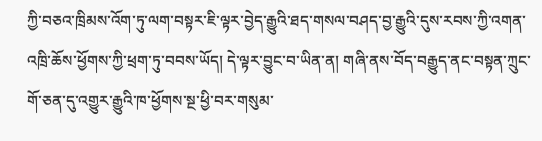ཀྱི་བཅའ་ཁྲིམས་འོག་ཏུ་ལག་བསྟར་ཇི་ལྟར་བྱེད་རྒྱུའི་ཐད་གསལ་བཤད་བྱ་རྒྱུའི་དུས་རབས་ཀྱི་འགན་འཁྲི་ཆོས་ཕྱོགས་ཀྱི་ཕྲག་ཏུ་བབས་ཡོད། དེ་ལྟར་བྱུང་བ་ཡིན་ན། གཞི་ནས་བོད་བརྒྱུད་ནང་བསྟན་ཀྲུང་གོ་ཅན་དུ་འགྱུར་རྒྱུའི་ཁ་ཕྱོགས་སྔ་ཕྱི་བར་གསུམ་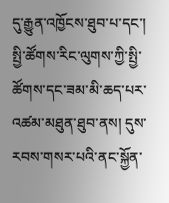དུ་རྒྱུན་འཁྱོངས་ཐུབ་པ་དང་། སྤྱི་ཚོགས་རིང་ལུགས་ཀྱི་སྤྱི་ཚོགས་དང་ཟམ་མི་ཆད་པར་འཚམ་མཐུན་ཐུབ་ནས། དུས་རབས་གསར་པའི་ནང་སྐྱོན་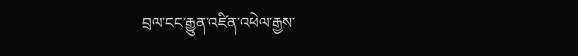བྲལ་ངང་རྒྱུན་འཛིན་འཕེལ་རྒྱས་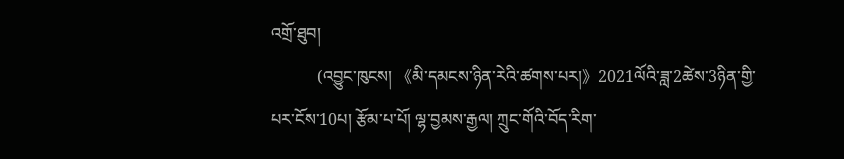འགྲོ་ཐུབ།
           (འབྱུང་ཁུངས། 《མི་དམངས་ཉིན་རེའི་ཚགས་པར།》2021ལོའི་ཟླ་2ཚེས་3ཉིན་གྱི་པར་ངོས་10པ། རྩོམ་པ་པོ། ལྷ་བྱམས་རྒྱལ། ཀྲུང་གོའི་བོད་རིག་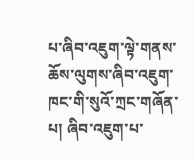པ་ཞིབ་འཇུག་ལྟེ་གནས་ཆོས་ལུགས་ཞིབ་འཇུག་ཁང་གི་སུའོ་ཀྲང་གཞོན་པ། ཞིབ་འཇུག་པ་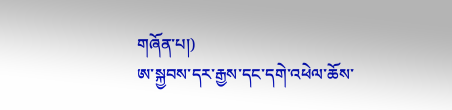གཞོན་པ།)
ཨ་སྐྱབས་དར་རྒྱས་དང་དགེ་འཕེལ་ཆོས་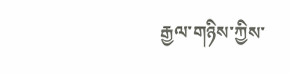རྒྱལ་གཉིས་ཀྱིས་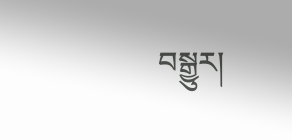བསྒྱུར།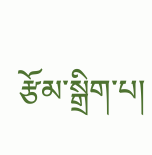རྩོམ་སྒྲིག་པ།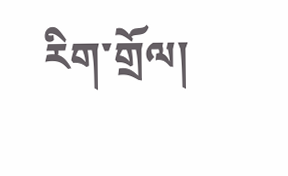རིག་གྲོལ།